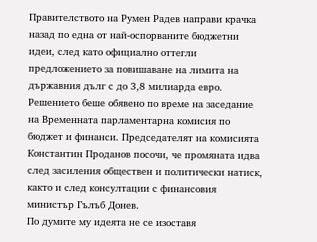Правителството на Румен Радев направи крачка назад по една от най-оспорваните бюджетни идеи, след като официално оттегли предложението за повишаване на лимита на държавния дълг с до 3,8 милиарда евро.
Решението беше обявено по време на заседание на Временната парламентарна комисия по бюджет и финанси. Председателят на комисията Константин Проданов посочи, че промяната идва след засиления обществен и политически натиск, както и след консултации с финансовия министър Гълъб Донев.
По думите му идеята не се изоставя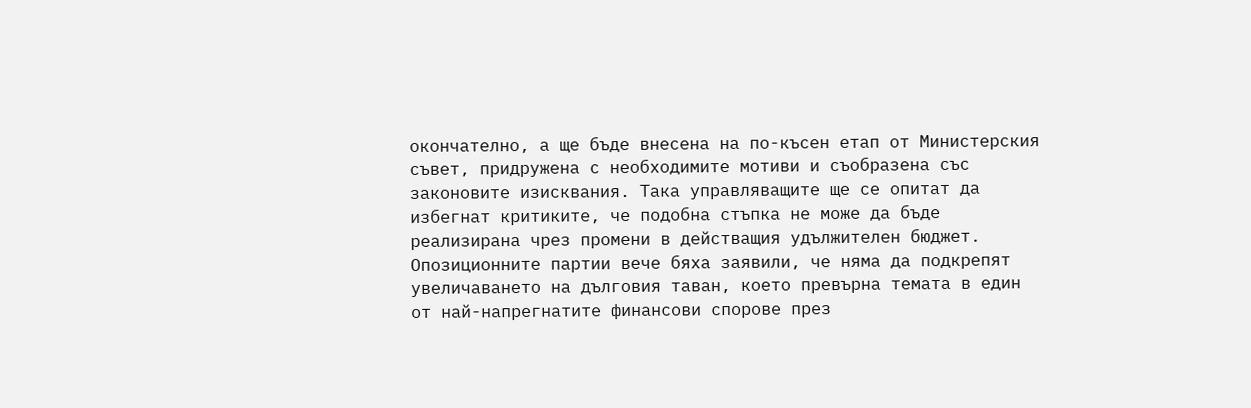окончателно, а ще бъде внесена на по-късен етап от Министерския съвет, придружена с необходимите мотиви и съобразена със законовите изисквания. Така управляващите ще се опитат да избегнат критиките, че подобна стъпка не може да бъде реализирана чрез промени в действащия удължителен бюджет.
Опозиционните партии вече бяха заявили, че няма да подкрепят увеличаването на дълговия таван, което превърна темата в един от най-напрегнатите финансови спорове през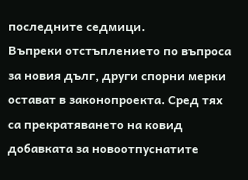последните седмици.
Въпреки отстъплението по въпроса за новия дълг, други спорни мерки остават в законопроекта. Сред тях са прекратяването на ковид добавката за новоотпуснатите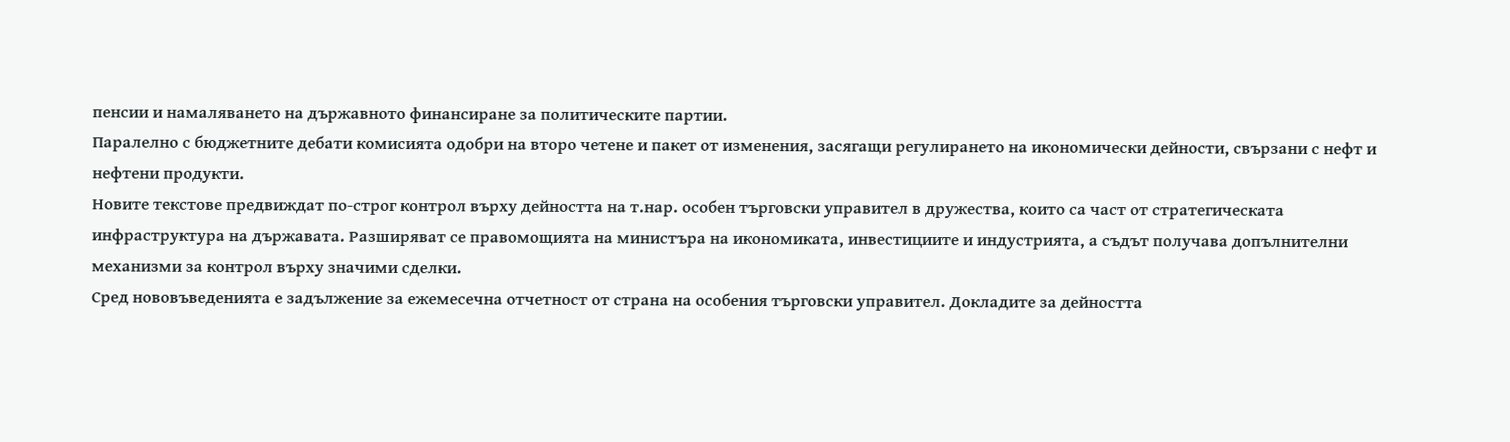пенсии и намаляването на държавното финансиране за политическите партии.
Паралелно с бюджетните дебати комисията одобри на второ четене и пакет от изменения, засягащи регулирането на икономически дейности, свързани с нефт и нефтени продукти.
Новите текстове предвиждат по-строг контрол върху дейността на т.нар. особен търговски управител в дружества, които са част от стратегическата инфраструктура на държавата. Разширяват се правомощията на министъра на икономиката, инвестициите и индустрията, а съдът получава допълнителни механизми за контрол върху значими сделки.
Сред нововъведенията е задължение за ежемесечна отчетност от страна на особения търговски управител. Докладите за дейността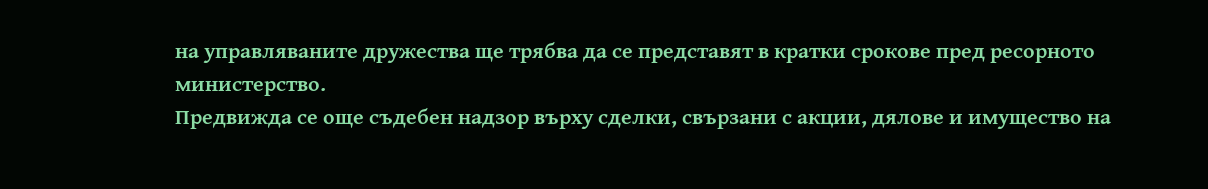на управляваните дружества ще трябва да се представят в кратки срокове пред ресорното министерство.
Предвижда се още съдебен надзор върху сделки, свързани с акции, дялове и имущество на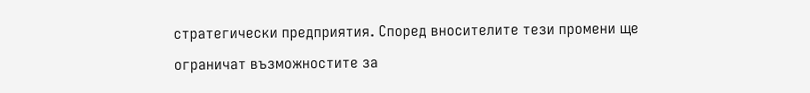стратегически предприятия. Според вносителите тези промени ще ограничат възможностите за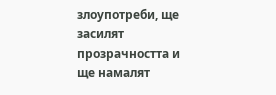злоупотреби, ще засилят прозрачността и ще намалят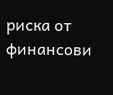риска от финансови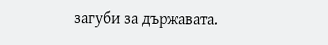загуби за държавата.